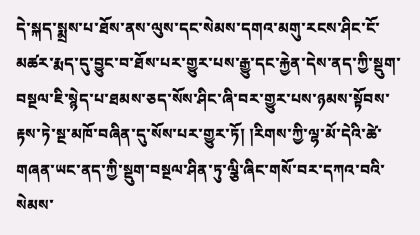དེ་སྐད་སྨྲས་པ་ཐོས་ནས་ལུས་དང་སེམས་དགའ་མགུ་རངས་ཤིང་ངོ་མཚར་རྨད་དུ་བྱུང་བ་ཐོས་པར་གྱུར་པས་རྒྱུ་དང་རྐྱེན་དེས་ནད་ཀྱི་སྡུག་བསྔལ་ཇི་སྙེད་པ་ཐམས་ཅད་སོས་ཤིང་ཞི་བར་གྱུར་པས་ཉམས་སྟོབས་རྟས་ཏེ་སྔ་མཁོ་བཞིན་དུ་སོས་པར་གྱུར་ཏོ། །རིགས་ཀྱི་ལྷ་མོ་དེའི་ཚེ་གཞན་ཡང་ནད་ཀྱི་སྡུག་བསྔལ་ཤིན་ཏུ་ལྕི་ཞིང་གསོ་བར་དཀའ་བའི་སེམས་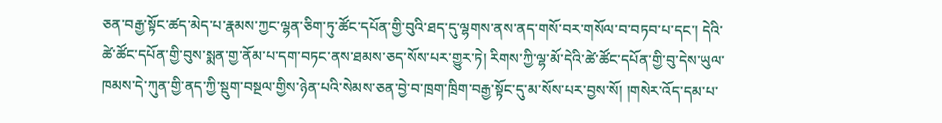ཅན་བརྒྱ་སྟོང་ཚད་མེད་པ་རྣམས་ཀྱང་ལྷན་ཅིག་ཏུ་ཚོང་དཔོན་གྱི་བུའི་ཐད་དུ་ལྷགས་ནས་ནད་གསོ་བར་གསོལ་བ་བཏབ་པ་དང་། དེའི་ཚེ་ཚོང་དཔོན་གྱི་བུས་སྨན་གྱ་ནོམ་པ་དག་བཏང་ནས་ཐམས་ཅད་སོས་པར་གྱུར་ཏེ། རིགས་ཀྱི་ལྷ་མོ་དེའི་ཚེ་ཚོང་དཔོན་གྱི་བུ་དེས་ཡུལ་ཁམས་དེ་ཀུན་གྱི་ནད་ཀྱི་སྡུག་བསྔལ་གྱིས་ཉེན་པའི་སེམས་ཅན་བྱེ་བ་ཁྲག་ཁྲིག་བརྒྱ་སྟོང་དུ་མ་སོས་པར་བྱས་སོ། །གསེར་འོད་དམ་པ་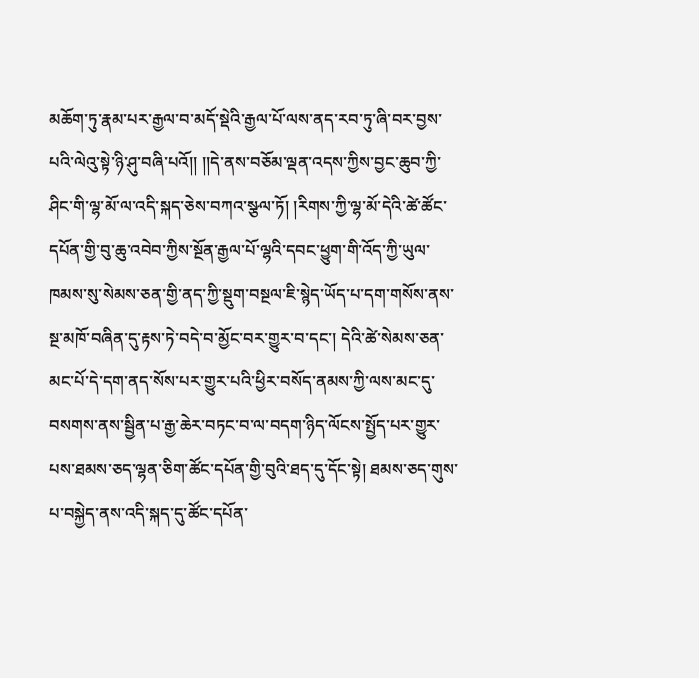མཆོག་ཏུ་རྣམ་པར་རྒྱལ་བ་མདོ་སྡེའི་རྒྱལ་པོ་ལས་ནད་རབ་ཏུ་ཞི་བར་བྱས་པའི་ལེའུ་སྟེ་ཉི་ཤུ་བཞི་པའོ།། །།དེ་ནས་བཅོམ་ལྡན་འདས་ཀྱིས་བྱང་ཆུབ་ཀྱི་ཤིང་གི་ལྷ་མོ་ལ་འདི་སྐད་ཅེས་བཀའ་སྩལ་ཏོ། །རིགས་ཀྱི་ལྷ་མོ་དེའི་ཚེ་ཚོང་དཔོན་གྱི་བུ་ཆུ་འབེབ་ཀྱིས་སྔོན་རྒྱལ་པོ་ལྷའི་དབང་ཕྱུག་གི་འོད་ཀྱི་ཡུལ་ཁམས་སུ་སེམས་ཅན་གྱི་ནད་ཀྱི་སྡུག་བསྔལ་ཇི་སྙེད་ཡོད་པ་དག་གསོས་ནས་སྔ་མཁོ་བཞིན་དུ་རྟས་ཏེ་བདེ་བ་མྱོང་བར་གྱུར་བ་དང་། དེའི་ཚེ་སེམས་ཅན་མང་པོ་དེ་དག་ནད་སོས་པར་གྱུར་པའི་ཕྱིར་བསོད་ནམས་ཀྱི་ལས་མང་དུ་བསགས་ནས་སྦྱིན་པ་རྒྱ་ཆེར་བཏང་བ་ལ་བདག་ཉིད་ལོངས་སྤྱོད་པར་གྱུར་པས་ཐམས་ཅད་ལྷན་ཅིག་ཚོང་དཔོན་གྱི་བུའི་ཐད་དུ་དོང་སྟེ། ཐམས་ཅད་གུས་པ་བསྐྱེད་ནས་འདི་སྐད་དུ་ཚོང་དཔོན་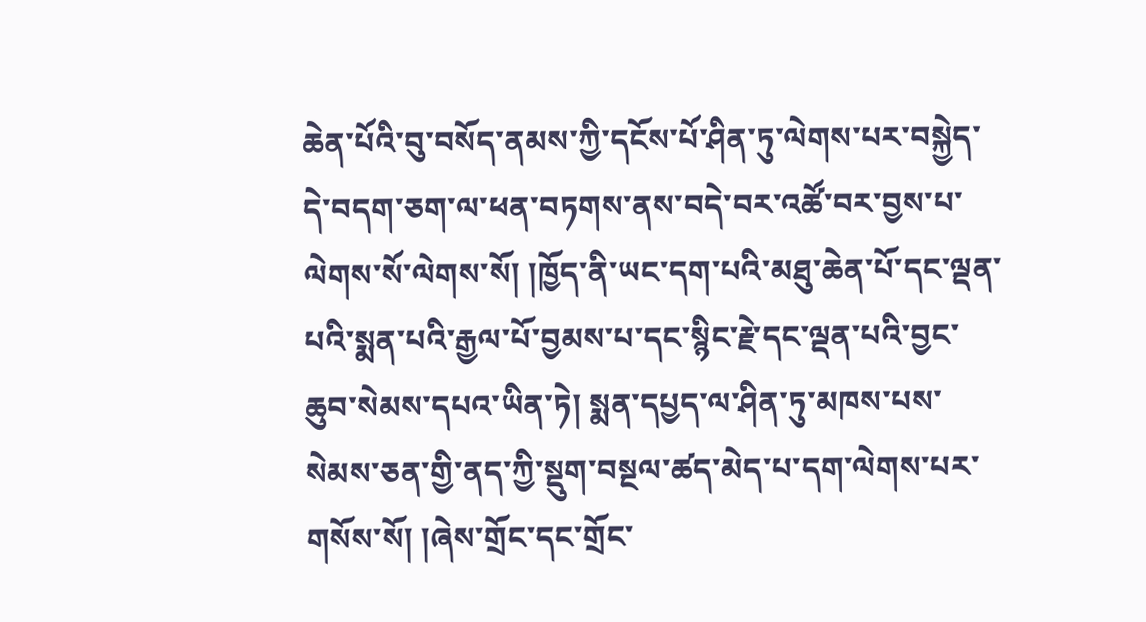ཆེན་པོའི་བུ་བསོད་ནམས་ཀྱི་དངོས་པོ་ཤིན་ཏུ་ལེགས་པར་བསྐྱེད་དེ་བདག་ཅག་ལ་ཕན་བཏགས་ནས་བདེ་བར་འཚོ་བར་བྱས་པ་ལེགས་སོ་ལེགས་སོ། །ཁྱོད་ནི་ཡང་དག་པའི་མཐུ་ཆེན་པོ་དང་ལྡན་པའི་སྨན་པའི་རྒྱལ་པོ་བྱམས་པ་དང་སྙིང་རྗེ་དང་ལྡན་པའི་བྱང་ཆུབ་སེམས་དཔའ་ཡིན་ཏེ། སྨན་དཔྱད་ལ་ཤིན་ཏུ་མཁས་པས་སེམས་ཅན་གྱི་ནད་ཀྱི་སྡུག་བསྔལ་ཚད་མེད་པ་དག་ལེགས་པར་གསོས་སོ། །ཞེས་གྲོང་དང་གྲོང་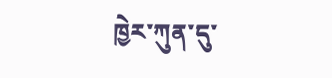ཁྱེར་ཀུན་དུ་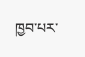ཁྱབ་པར་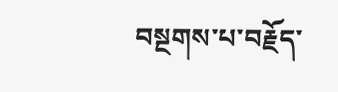བསྔགས་པ་བརྗོད་